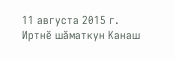11 августа 2015 г.
Иртнĕ шăматкун Канаш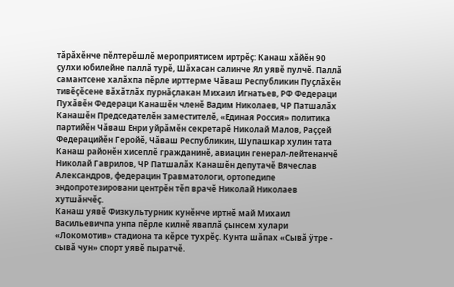тăрăхĕнче пĕлтерĕшлĕ мероприятисем иртрĕç: Канаш хăйĕн 90 çулхи юбилейне паллă турĕ, Шăхасан салинче Ял уявĕ пулчĕ. Паллă самантсене халăхпа пĕрле ирттерме Чăваш Республикин Пуçлăхĕн тивĕçĕсене вăхăтлăх пурнăçлакан Михаил Игнатьев, РФ Федераци Пухăвĕн Федераци Канашĕн членĕ Вадим Николаев, ЧР Патшалăх Канашĕн Председателĕн заместителĕ, «Единая Россия» политика партийĕн Чăваш Енри уйрăмĕн секретарĕ Николай Малов, Раççей Федерацийĕн Геройĕ, Чăваш Республикин, Шупашкар хулин тата Канаш районĕн хисеплĕ гражданинĕ, авиацин генерал-лейтенанчĕ Николай Гаврилов, ЧР Патшалăх Канашĕн депутачĕ Вячеслав Александров, федерацин Травматологи, ортопедипе эндопротезировани центрĕн тĕп врачĕ Николай Николаев хутшăнчĕç.
Канаш уявĕ Физкультурник кунĕнче иртнĕ май Михаил Васильевичпа унпа пĕрле килнĕ яваплă çынсем хулари «Локомотив» стадиона та кĕрсе тухрĕç. Кунта шăпах «Сывă ÿтре - сывă чун» спорт уявĕ пыратчĕ.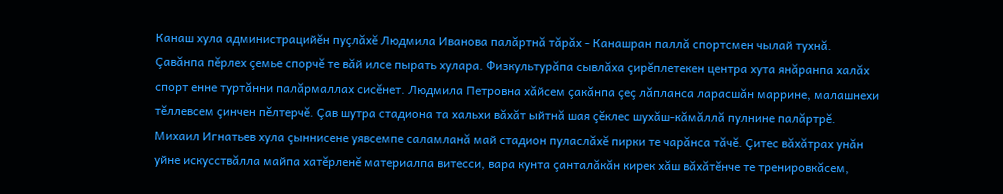Канаш хула администрацийĕн пуçлăхĕ Людмила Иванова палăртнă тăрăх - Канашран паллă спортсмен чылай тухнă. Çавăнпа пĕрлех çемье спорчĕ те вăй илсе пырать хулара. Физкультурăпа сывлăха çирĕплетекен центра хута янăранпа халăх спорт енне туртăнни палăрмаллах сисĕнет. Людмила Петровна хăйсем çакăнпа çеç лăпланса ларасшăн маррине, малашнехи тĕллевсем çинчен пĕлтерчĕ. Çав шутра стадиона та хальхи вăхăт ыйтнă шая çĕклес шухăш-кăмăллă пулнине палăртрĕ.
Михаил Игнатьев хула çыннисене уявсемпе саламланă май стадион пуласлăхĕ пирки те чарăнса тăчĕ. Çитес вăхăтрах унăн уйне искусствăлла майпа хатĕрленĕ материалпа витесси, вара кунта çанталăкăн кирек хăш вăхăтĕнче те тренировкăсем,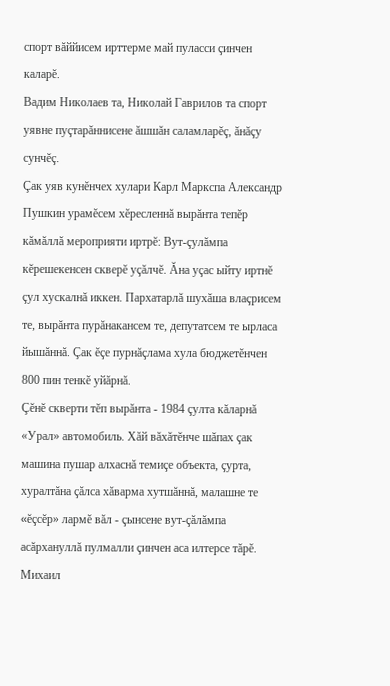спорт вăййисем ирттерме май пуласси çинчен каларĕ.
Вадим Николаев та, Николай Гаврилов та спорт уявне пуçтарăннисене ăшшăн саламларĕç, ăнăçу сунчĕç.
Çак уяв кунĕнчех хулари Карл Маркспа Александр Пушкин урамĕсем хĕресленнă вырăнта тепĕр кăмăллă мероприяти иртрĕ: Вут-çулăмпа кĕрешекенсен скверĕ уçăлчĕ. Ăна уçас ыйту иртнĕ çул хускалнă иккен. Пархатарлă шухăша влаçрисем те, вырăнта пурăнакансем те, депутатсем те ырласа йышăннă. Çак ĕçе пурнăçлама хула бюджетĕнчен 800 пин тенкĕ уйăрнă.
Çĕнĕ скверти тĕп вырăнта - 1984 çулта кăларнă «Урал» автомобиль. Хăй вăхăтĕнче шăпах çак машина пушар алхаснă темиçе объекта, çурта, хуралтăна çăлса хăварма хутшăннă, малашне те «ĕçсĕр» лармĕ вăл - çынсене вут-çăлăмпа асăрхануллă пулмалли çинчен аса илтерсе тăрĕ.
Михаил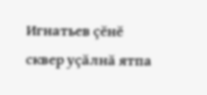Игнатьев çĕнĕ сквер уçăлнă ятпа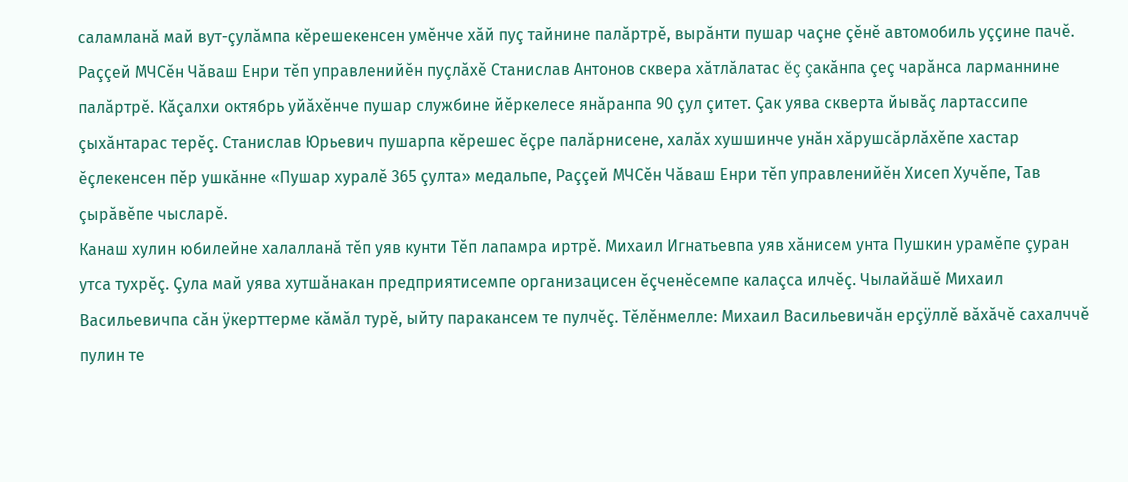саламланă май вут-çулăмпа кĕрешекенсен умĕнче хăй пуç тайнине палăртрĕ, вырăнти пушар чаçне çĕнĕ автомобиль уççине пачĕ. Раççей МЧСĕн Чăваш Енри тĕп управленийĕн пуçлăхĕ Станислав Антонов сквера хăтлăлатас ĕç çакăнпа çеç чарăнса ларманнине палăртрĕ. Кăçалхи октябрь уйăхĕнче пушар службине йĕркелесе янăранпа 90 çул çитет. Çак уява скверта йывăç лартассипе çыхăнтарас терĕç. Станислав Юрьевич пушарпа кĕрешес ĕçре палăрнисене, халăх хушшинче унăн хăрушсăрлăхĕпе хастар ĕçлекенсен пĕр ушкăнне «Пушар хуралĕ 365 çулта» медальпе, Раççей МЧСĕн Чăваш Енри тĕп управленийĕн Хисеп Хучĕпе, Тав çырăвĕпе чысларĕ.
Канаш хулин юбилейне халалланă тĕп уяв кунти Тĕп лапамра иртрĕ. Михаил Игнатьевпа уяв хăнисем унта Пушкин урамĕпе çуран утса тухрĕç. Çула май уява хутшăнакан предприятисемпе организацисен ĕçченĕсемпе калаçса илчĕç. Чылайăшĕ Михаил Васильевичпа сăн ÿкерттерме кăмăл турĕ, ыйту паракансем те пулчĕç. Тĕлĕнмелле: Михаил Васильевичăн ерçÿллĕ вăхăчĕ сахалччĕ пулин те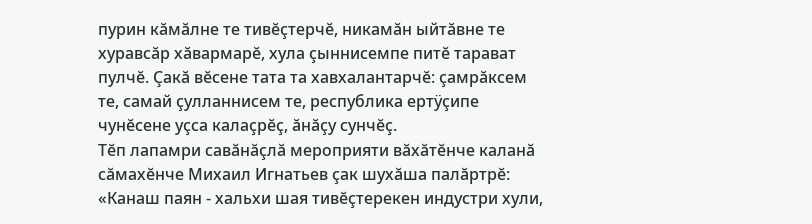пурин кăмăлне те тивĕçтерчĕ, никамăн ыйтăвне те хуравсăр хăвармарĕ, хула çыннисемпе питĕ тарават пулчĕ. Çакă вĕсене тата та хавхалантарчĕ: çамрăксем те, самай çулланнисем те, республика ертÿçипе чунĕсене уçса калаçрĕç, ăнăçу сунчĕç.
Тĕп лапамри савăнăçлă мероприяти вăхăтĕнче каланă сăмахĕнче Михаил Игнатьев çак шухăша палăртрĕ: «Канаш паян - хальхи шая тивĕçтерекен индустри хули,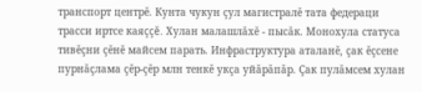транспорт центрĕ. Кунта чукун çул магистралĕ тата федераци трасси иртсе каяççĕ. Хулан малашлăхĕ - пысăк. Монохула статуса тивĕçни çĕнĕ майсем парать. Инфраструктура аталанĕ, çак ĕçсене пурнăçлама çĕр-çĕр млн тенкĕ укçа уйăрăпăр. Çак пулăмсем хулан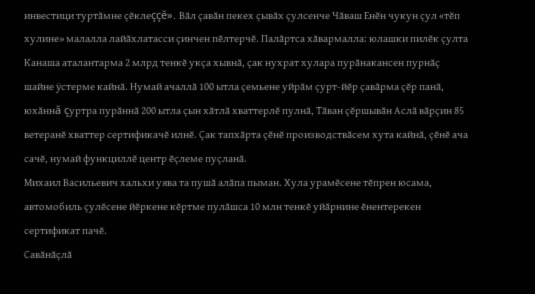инвестици туртăмне çĕклеççĕ». Вăл çавăн пекех çывăх çулсенче Чăваш Енĕн чукун çул «тĕп хулине» малалла лайăхлатасси çинчен пĕлтерчĕ. Палăртса хăвармалла: юлашки пилĕк çулта Канаша аталантарма 2 млрд тенкĕ укçа хывнă, çак нухрат хулара пурăнакансен пурнăç шайне ÿстерме кайнă. Нумай ачаллă 100 ытла çемьене уйрăм çурт-йĕр çавăрма çĕр панă, юхăннă çуртра пурăннă 200 ытла çын хăтлă хваттерлĕ пулнă, Тăван çĕршывăн Аслă вăрçин 85 ветеранĕ хваттер сертификачĕ илнĕ. Çак тапхăрта çĕнĕ производствăсем хута кайнă, çĕнĕ ача сачĕ, нумай функциллĕ центр ĕçлеме пуçланă.
Михаил Васильевич хальхи уява та пушă алăпа пыман. Хула урамĕсене тĕпрен юсама, автомобиль çулĕсене йĕркене кĕртме пулăшса 10 млн тенкĕ уйăрнине ĕнентерекен сертификат пачĕ.
Савăнăçлă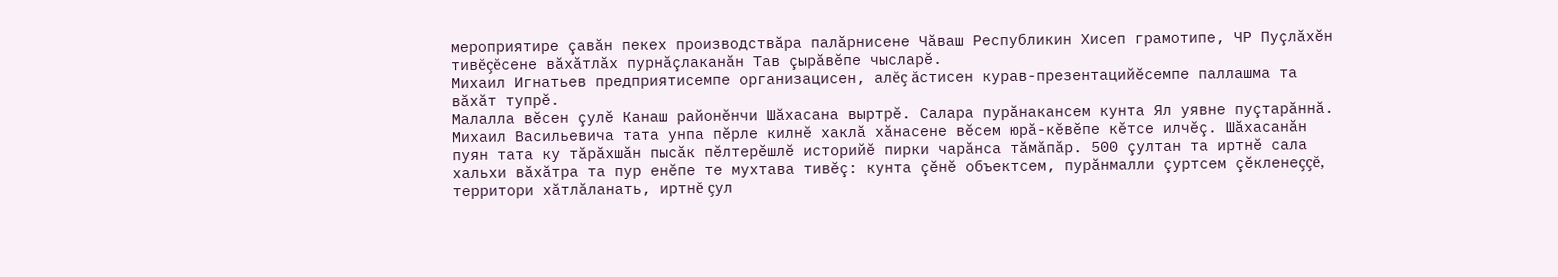мероприятире çавăн пекех производствăра палăрнисене Чăваш Республикин Хисеп грамотипе, ЧР Пуçлăхĕн тивĕçĕсене вăхăтлăх пурнăçлаканăн Тав çырăвĕпе чысларĕ.
Михаил Игнатьев предприятисемпе организацисен, алĕç ăстисен курав-презентацийĕсемпе паллашма та вăхăт тупрĕ.
Малалла вĕсен çулĕ Канаш районĕнчи Шăхасана выртрĕ. Салара пурăнакансем кунта Ял уявне пуçтарăннă. Михаил Васильевича тата унпа пĕрле килнĕ хаклă хăнасене вĕсем юрă-кĕвĕпе кĕтсе илчĕç. Шăхасанăн пуян тата ку тăрăхшăн пысăк пĕлтерĕшлĕ историйĕ пирки чарăнса тăмăпăр. 500 çултан та иртнĕ сала хальхи вăхăтра та пур енĕпе те мухтава тивĕç: кунта çĕнĕ объектсем, пурăнмалли çуртсем çĕкленеççĕ, территори хăтлăланать, иртнĕ çул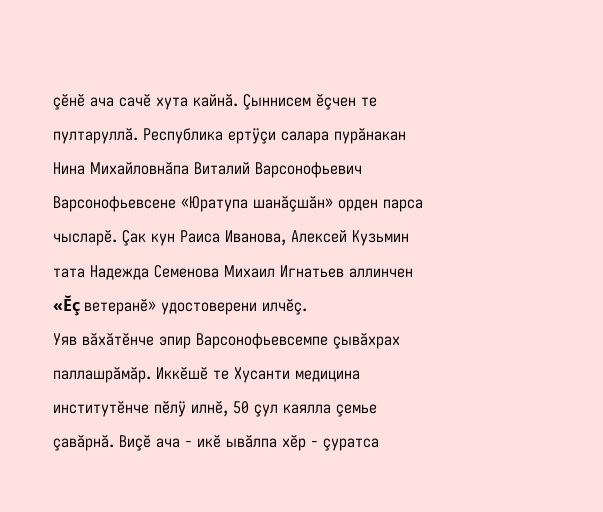çĕнĕ ача сачĕ хута кайнă. Çыннисем ĕçчен те пултаруллă. Республика ертÿçи салара пурăнакан Нина Михайловнăпа Виталий Варсонофьевич Варсонофьевсене «Юратупа шанăçшăн» орден парса чысларĕ. Çак кун Раиса Иванова, Алексей Кузьмин тата Надежда Семенова Михаил Игнатьев аллинчен «Ĕç ветеранĕ» удостоверени илчĕç.
Уяв вăхăтĕнче эпир Варсонофьевсемпе çывăхрах паллашрăмăр. Иккĕшĕ те Хусанти медицина институтĕнче пĕлÿ илнĕ, 50 çул каялла çемье çавăрнă. Виçĕ ача - икĕ ывăлпа хĕр - çуратса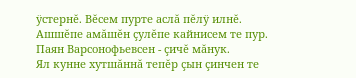ÿстернĕ. Вĕсем пурте аслă пĕлÿ илнĕ. Ашшĕпе амăшĕн çулĕпе кайнисем те пур. Паян Варсонофьевсен - çичĕ мăнук.
Ял кунне хутшăннă тепĕр çын çинчен те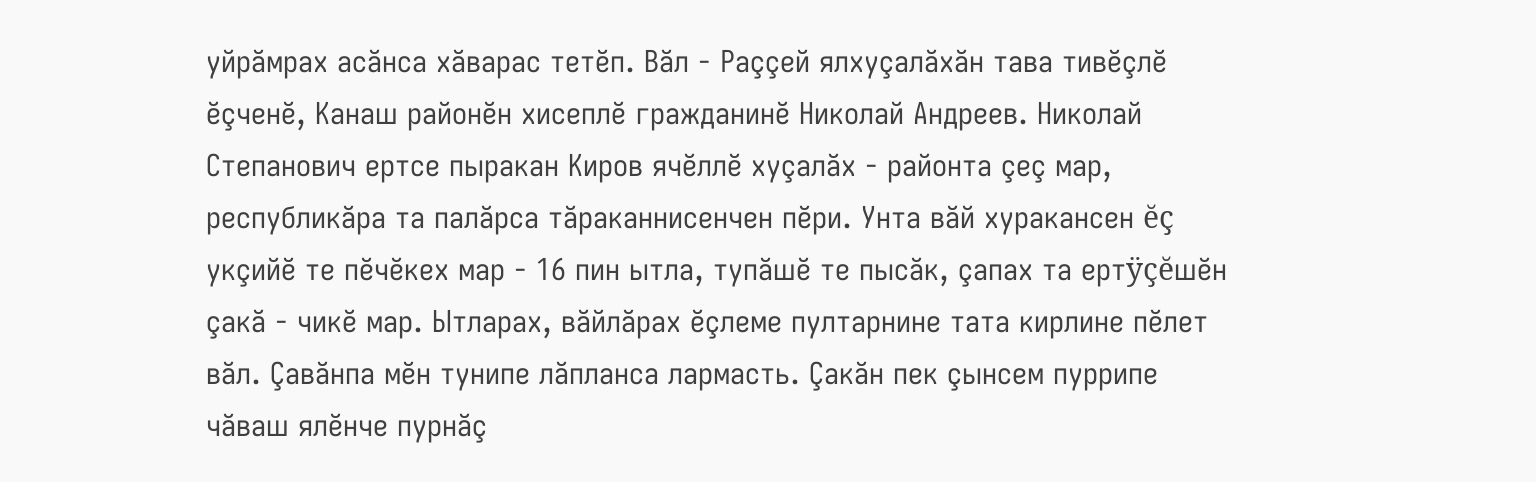уйрăмрах асăнса хăварас тетĕп. Вăл - Раççей ялхуçалăхăн тава тивĕçлĕ ĕçченĕ, Канаш районĕн хисеплĕ гражданинĕ Николай Андреев. Николай Степанович ертсе пыракан Киров ячĕллĕ хуçалăх - районта çеç мар, республикăра та палăрса тăраканнисенчен пĕри. Унта вăй хуракансен ĕç укçийĕ те пĕчĕкех мар - 16 пин ытла, тупăшĕ те пысăк, çапах та ертÿçĕшĕн çакă - чикĕ мар. Ытларах, вăйлăрах ĕçлеме пултарнине тата кирлине пĕлет вăл. Çавăнпа мĕн тунипе лăпланса лармасть. Çакăн пек çынсем пуррипе чăваш ялĕнче пурнăç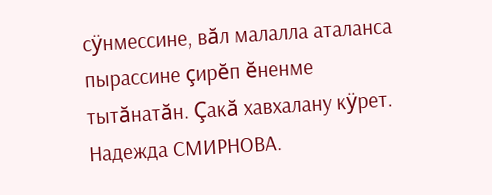сÿнмессине, вăл малалла аталанса пырассине çирĕп ĕненме тытăнатăн. Çакă хавхалану кÿрет.
Надежда СМИРНОВА.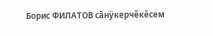Борис ФИЛАТОВ сăнÿкерчĕкĕсем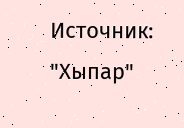Источник: "Хыпар"